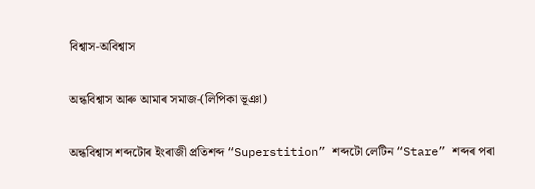বিশ্বাস-অবিশ্বাস

অন্ধবিশ্বাস আৰু আমাৰ সমাজ-(লিপিকা ভূঞা)

অন্ধবিশ্বাস শব্দটোৰ ইংৰাজী প্ৰতিশব্দ “Superstition” শব্দটো লেটিন “Stare” শব্দৰ পৰা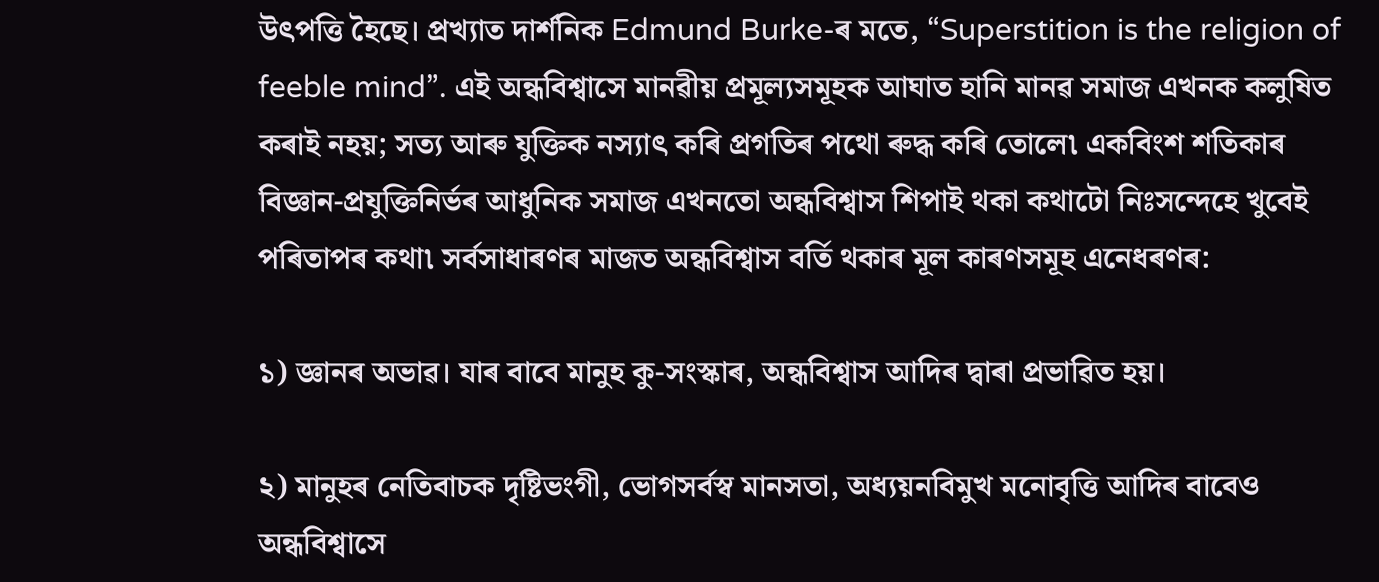উৎপত্তি হৈছে। প্ৰখ্যাত দাৰ্শনিক Edmund Burke-ৰ মতে, “Superstition is the religion of feeble mind”. এই অন্ধবিশ্বাসে মানৱীয় প্ৰমূল্যসমূহক আঘাত হানি মানৱ সমাজ এখনক কলুষিত কৰাই নহয়; সত্য আৰু যুক্তিক নস্যাৎ কৰি প্ৰগতিৰ পথো ৰুদ্ধ কৰি তোলে৷ একবিংশ শতিকাৰ বিজ্ঞান-প্ৰযুক্তিনিৰ্ভৰ আধুনিক সমাজ এখনতো অন্ধবিশ্বাস শিপাই থকা কথাটো নিঃসন্দেহে খুবেই পৰিতাপৰ কথা৷ সৰ্বসাধাৰণৰ মাজত অন্ধবিশ্বাস বৰ্তি থকাৰ মূল কাৰণসমূহ এনেধৰণৰ:

১) জ্ঞানৰ অভাৱ। যাৰ বাবে মানুহ কু-সংস্কাৰ, অন্ধবিশ্বাস আদিৰ দ্বাৰা প্ৰভাৱিত হয়।

২) মানুহৰ নেতিবাচক দৃষ্টিভংগী, ভোগসৰ্বস্ব মানসতা, অধ্যয়নবিমুখ মনোবৃত্তি আদিৰ বাবেও অন্ধবিশ্বাসে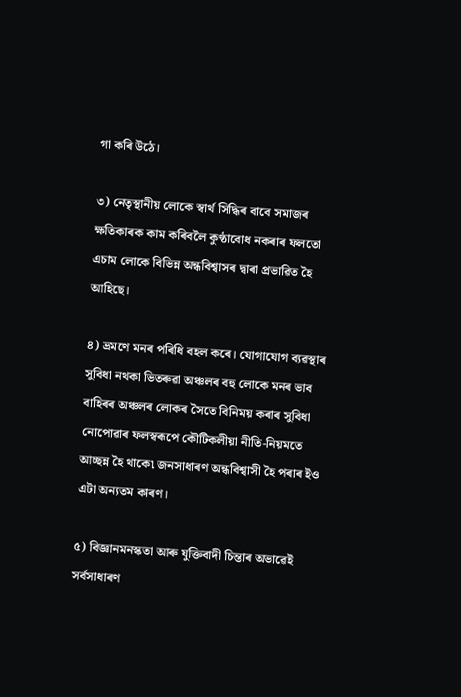গা কৰি উঠে।

৩) নেতৃস্থানীয় লোকে স্বাৰ্থ সিদ্ধিৰ বাবে সমাজৰ ক্ষতিকাৰক কাম কৰিবলৈ কুণ্ঠাবোধ নকৰাৰ ফলতো এচাম লোকে বিভিন্ন অন্ধবিশ্বাসৰ দ্বাৰা প্ৰভাৱিত হৈ আহিছে।

৪) ভ্ৰমণে মনৰ পৰিধি বহল কৰে। যোগাযোগ ব্যৱস্থাৰ সুবিধা নথকা ভিতৰুৱা অঞ্চলৰ বহু লোকে মনৰ ভাব বাহিৰৰ অঞ্চলৰ লোকৰ সৈতে বিনিময় কৰাৰ সুবিধা নোপোৱাৰ ফলস্বৰূপে কৌটিকলীয়া নীতি-নিয়মতে আচ্ছন্ন হৈ থাকে৷ জনসাধাৰণ অন্ধবিশ্বাসী হৈ পৰাৰ ইও এটা অন্যতম কাৰণ।

৫) বিজ্ঞানমনস্কতা আৰু যুক্তিবাদী চিন্তাৰ অভাৱেই সৰ্বসাধাৰণ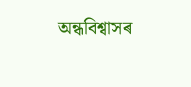অন্ধবিশ্বাসৰ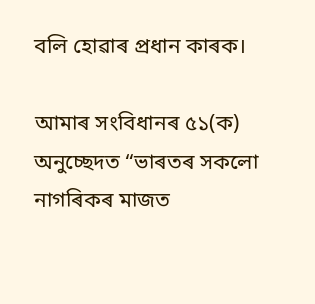বলি হোৱাৰ প্ৰধান কাৰক।

আমাৰ সংবিধানৰ ৫১(ক) অনুচ্ছেদত “ভাৰতৰ সকলো নাগৰিকৰ মাজত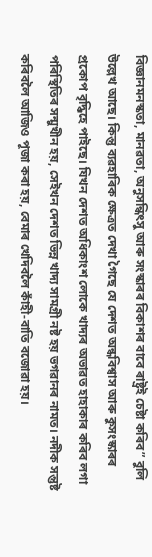বিজ্ঞানমনস্কতা, মানৱতা, অনুসন্ধিৎসু আৰু সংস্কাৰৰ বিকাশৰ বাবে ৰাষ্ট্ৰই চেষ্টা কৰিব” বুলি উল্লেখ আছে। কিন্তু ব্যৱহাৰিক ক্ষেত্ৰত দেখা গৈছে যে দেশত অন্ধবিশ্বাস আৰু কুসংস্কাৰৰ প্ৰকোপ বৃদ্ধিহে পাইছে। যিখন দেশত অধিকাংশ লোকে খাদ্যৰ অভাৱত হাহাকাৰ কৰিব লগা পৰিস্থিতিৰ সন্মুখীন হয়, সেইখন দেশত ভিন্ন খাদ্য সামগ্ৰী নষ্ট হয় ভগৱানৰ নামত। নদীক সন্তুষ্ট কৰিবলৈ আজিও পূজা কৰা হয়, বেমাৰ খেদিবলৈ কাঁহী-বাতি বজোৱা হয়।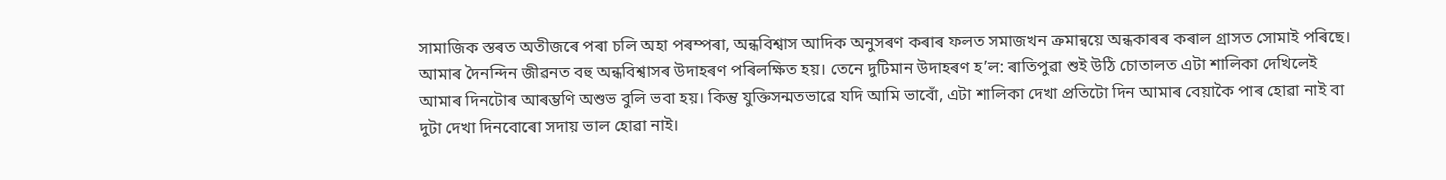সামাজিক স্তৰত অতীজৰে পৰা চলি অহা পৰম্পৰা, অন্ধবিশ্বাস আদিক অনুসৰণ কৰাৰ ফলত সমাজখন ক্ৰমান্বয়ে অন্ধকাৰৰ কৰাল গ্ৰাসত সোমাই পৰিছে। আমাৰ দৈনন্দিন জীৱনত বহু অন্ধবিশ্বাসৰ উদাহৰণ পৰিলক্ষিত হয়। তেনে দুটিমান উদাহৰণ হ’ল: ৰাতিপুৱা শুই উঠি চোতালত এটা শালিকা দেখিলেই আমাৰ দিনটোৰ আৰম্ভণি অশুভ বুলি ভবা হয়। কিন্তু যুক্তিসন্মতভাৱে যদি আমি ভাবোঁ, এটা শালিকা দেখা প্ৰতিটো দিন আমাৰ বেয়াকৈ পাৰ হোৱা নাই বা দুটা দেখা দিনবোৰো সদায় ভাল হোৱা নাই।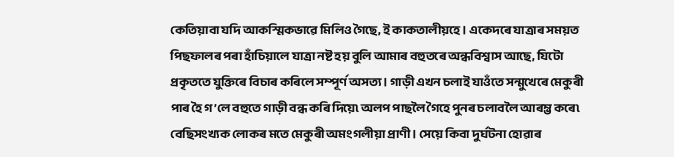কেতিয়াবা যদি আকস্মিকভাৱে মিলিও গৈছে, ই কাকতালীয়হে। একেদৰে যাত্ৰাৰ সময়ত পিছফালৰ পৰা হাঁচিয়ালে যাত্ৰা নষ্ট হয় বুলি আমাৰ বহুতৰে অন্ধবিশ্বাস আছে, যিটো প্ৰকৃততে যুক্তিৰে বিচাৰ কৰিলে সম্পূৰ্ণ অসত্য। গাড়ী এখন চলাই যাওঁতে সন্মুখেৰে মেকুৰী পাৰ হৈ গ’লে বহুতে গাড়ী বন্ধ কৰি দিয়ে৷ অলপ পাছলৈ গৈহে পুনৰ চলাবলৈ আৰম্ভ কৰে৷ বেছিসংখ্যক লোকৰ মতে মেকুৰী অমংগলীয়া প্ৰাণী। সেয়ে কিবা দুৰ্ঘটনা হোৱাৰ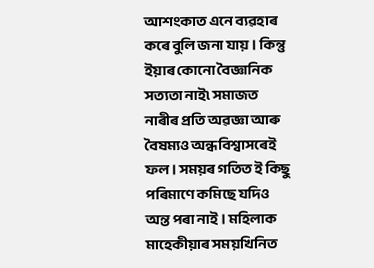আশংকাত এনে ব্যৱহাৰ কৰে বুলি জনা যায়। কিন্তু ইয়াৰ কোনো বৈজ্ঞানিক সত্যতা নাই৷ সমাজত নাৰীৰ প্ৰতি অৱজ্ঞা আৰু বৈষম্যও অন্ধবিশ্বাসৰেই ফল। সময়ৰ গতিত ই কিছু পৰিমাণে কমিছে যদিও অন্ত পৰা নাই। মহিলাক মাহেকীয়াৰ সময়খিনিত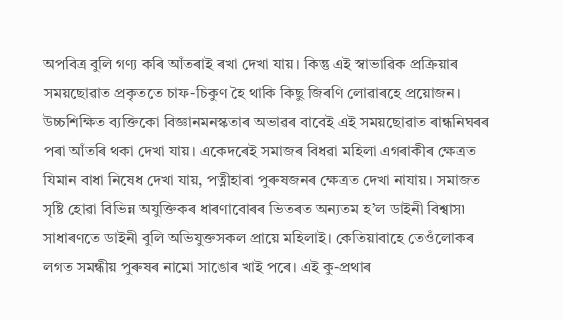অপবিত্ৰ বুলি গণ্য কৰি আঁতৰাই ৰখা দেখা যায়। কিন্তু এই স্বাভাৱিক প্ৰক্ৰিয়াৰ সময়ছোৱাত প্ৰকৃততে চাফ-চিকুণ হৈ থাকি কিছু জিৰণি লোৱাৰহে প্ৰয়োজন। উচ্চশিক্ষিত ব্যক্তিকো বিজ্ঞানমনস্কতাৰ অভাৱৰ বাবেই এই সময়ছোৱাত ৰান্ধনিঘৰৰ পৰা আঁতৰি থকা দেখা যায়। একেদৰেই সমাজৰ বিধৱা মহিলা এগৰাকীৰ ক্ষেত্ৰত যিমান বাধা নিষেধ দেখা যায়, পত্নীহাৰা পুৰুষজনৰ ক্ষেত্ৰত দেখা নাযায়। সমাজত সৃষ্টি হোৱা বিভিন্ন অযুক্তিকৰ ধাৰণাবোৰৰ ভিতৰত অন্যতম হ’ল ডাইনী বিশ্বাস৷ সাধাৰণতে ডাইনী বুলি অভিযুক্তসকল প্ৰায়ে মহিলাই। কেতিয়াবাহে তেওঁলোকৰ লগত সমন্ধীয় পুৰুষৰ নামো সাঙোৰ খাই পৰে। এই কু-প্ৰথাৰ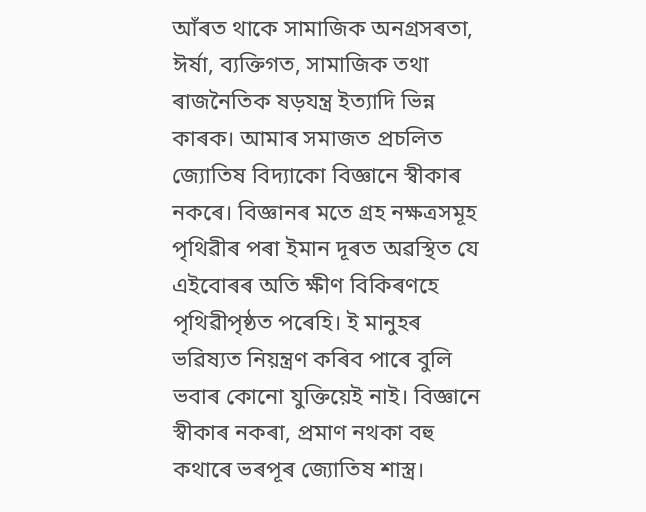আঁৰত থাকে সামাজিক অনগ্ৰসৰতা, ঈৰ্ষা, ব্যক্তিগত, সামাজিক তথা ৰাজনৈতিক ষড়যন্ত্ৰ ইত্যাদি ভিন্ন কাৰক। আমাৰ সমাজত প্ৰচলিত জ্যোতিষ বিদ্যাকো বিজ্ঞানে স্বীকাৰ নকৰে। বিজ্ঞানৰ মতে গ্ৰহ নক্ষত্ৰসমূহ পৃথিৱীৰ পৰা ইমান দূৰত অৱস্থিত যে এইবোৰৰ অতি ক্ষীণ বিকিৰণহে পৃথিৱীপৃষ্ঠত পৰেহি। ই মানুহৰ ভৱিষ্যত নিয়ন্ত্ৰণ কৰিব পাৰে বুলি ভবাৰ কোনো যুক্তিয়েই নাই। বিজ্ঞানে স্বীকাৰ নকৰা, প্ৰমাণ নথকা বহু কথাৰে ভৰপূৰ জ্যোতিষ শাস্ত্ৰ।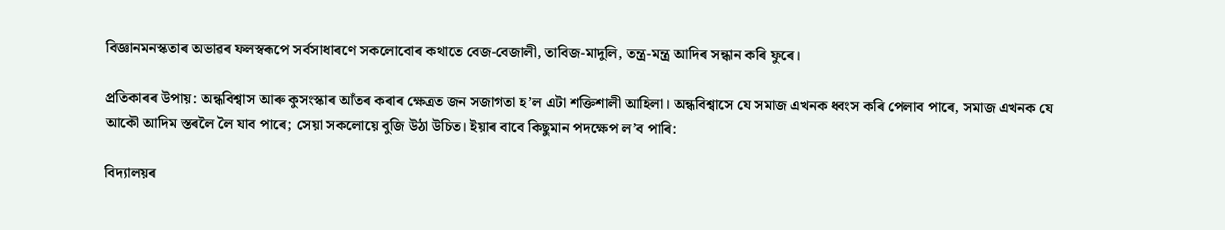বিজ্ঞানমনস্কতাৰ অভাৱৰ ফলস্বৰূপে সৰ্বসাধাৰণে সকলোবোৰ কথাতে বেজ-বেজালী, তাবিজ-মাদুলি, তন্ত্ৰ-মন্ত্ৰ আদিৰ সন্ধান কৰি ফুৰে।

প্ৰতিকাৰৰ উপায়: অন্ধবিশ্বাস আৰু কুসংস্কাৰ আঁতৰ কৰাৰ ক্ষেত্ৰত জন সজাগতা হ’ল এটা শক্তিশালী আহিলা। অন্ধবিশ্বাসে যে সমাজ এখনক ধ্বংস কৰি পেলাব পাৰে, সমাজ এখনক যে আকৌ আদিম স্তৰলৈ লৈ যাব পাৰে; সেয়া সকলোয়ে বুজি উঠা উচিত। ইয়াৰ বাবে কিছুমান পদক্ষেপ ল’ব পাৰি:

বিদ্যালয়ৰ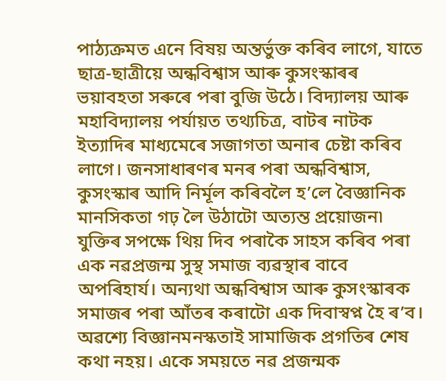পাঠ্যক্ৰমত এনে বিষয় অন্তৰ্ভুক্ত কৰিব লাগে, যাতে ছাত্ৰ-ছাত্ৰীয়ে অন্ধবিশ্বাস আৰু কুসংস্কাৰৰ ভয়াবহতা সৰুৰে পৰা বুজি উঠে। বিদ্যালয় আৰু মহাবিদ্যালয় পৰ্যায়ত তথ্যচিত্ৰ, বাটৰ নাটক ইত্যাদিৰ মাধ্যমেৰে সজাগতা অনাৰ চেষ্টা কৰিব লাগে। জনসাধাৰণৰ মনৰ পৰা অন্ধবিশ্বাস, কুসংস্কাৰ আদি নিৰ্মূল কৰিবলৈ হ’লে বৈজ্ঞানিক মানসিকতা গঢ় লৈ উঠাটো অত্যন্ত প্ৰয়োজন৷ যুক্তিৰ সপক্ষে থিয় দিব পৰাকৈ সাহস কৰিব পৰা এক নৱপ্ৰজন্ম সুস্থ সমাজ ব্যৱস্থাৰ বাবে অপৰিহাৰ্য। অন্যথা অন্ধবিশ্বাস আৰু কুসংস্কাৰক সমাজৰ পৰা আঁতৰ কৰাটো এক দিবাস্বপ্ন হৈ ৰ’ব। অৱশ্যে বিজ্ঞানমনস্কতাই সামাজিক প্ৰগতিৰ শেষ কথা নহয়। একে সময়তে নৱ প্ৰজন্মক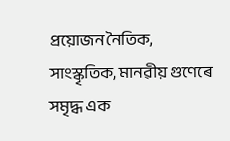প্ৰয়োজন নৈতিক, সাংস্কৃতিক, মানৱীয় গুণেৰে সমৃদ্ধ এক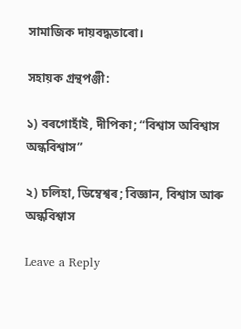সামাজিক দায়বদ্ধতাৰো।

সহায়ক গ্ৰন্থপঞ্জী:

১) বৰগোহাঁই, দীপিকা; “বিশ্বাস অবিশ্বাস অন্ধবিশ্বাস”

২) চলিহা, ডিম্বেশ্বৰ; বিজ্ঞান, বিশ্বাস আৰু অন্ধবিশ্বাস

Leave a Reply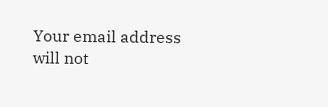Your email address will not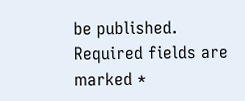be published. Required fields are marked *